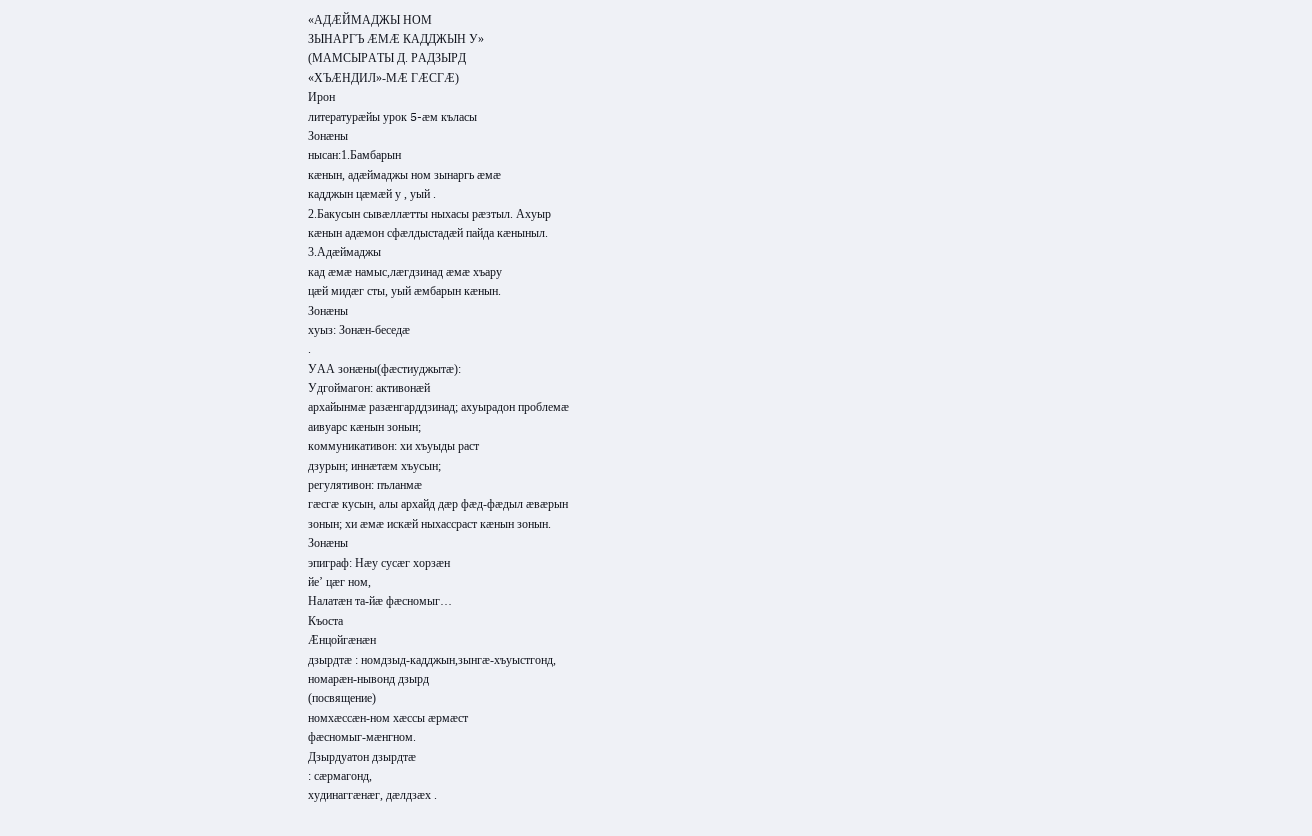«АДÆЙМАДЖЫ НОМ
ЗЫНАРГЪ ÆМÆ КАДДЖЫН У»
(МАМСЫРАТЫ Д. РАДЗЫРД
«ХЪÆНДИЛ»-МÆ ГÆСГÆ)
Ирон
литературæйы урок 5-æм къласы
Зонӕны
нысан:1.Бамбарын
кӕнын, адӕймаджы ном зынаргь ӕмӕ
кадджын цӕмӕй у , уый .
2.Бакусын сывӕллӕтты ныхасы рӕзтыл. Ахуыр
кӕнын адӕмон сфӕлдыстадӕй пайда кӕныныл.
3.Адӕймаджы
кад ӕмӕ намыс,лæгдзинад æмæ хъару
цӕй мидӕг сты, уый ӕмбарын кӕнын.
Зонӕны
хуыз: Зонӕн-беседӕ
.
УАА зонæны(фæстиуджытæ):
Удгоймагон: активонæй
архайынмæ разæнгарддзинад; ахуырадон проблемæ
аивуарс кæнын зонын;
коммуникативон: хи хъуыды раст
дзурын; иннæтæм хъусын;
регулятивон: пъланмæ
гæсгæ кусын, алы архайд дæр фæд-фæдыл æвæрын
зонын; хи æмæ искæй ныхассраст кæнын зонын.
Зонӕны
эпиграф: Нӕу сусӕг хорзӕн
йе’ цӕг ном,
Налатӕн та-йæ фӕсномыг…
Къоста
Æнцойгæнӕн
дзырдтӕ : номдзыд-кадджын,зынгӕ-хъуыстгонд,
номарӕн-нывонд дзырд
(посвящение)
номхӕссӕн-ном хӕссы ӕрмӕст
фӕсномыг-мӕнгном.
Дзырдуатон дзырдтӕ
: сӕрмагонд,
худинаггӕнӕг, дӕлдзӕх .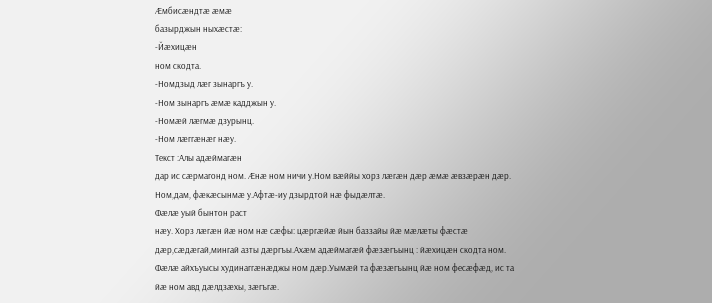Æмбисӕндтӕ ӕмӕ
базырджын ныхӕстӕ:
-Йӕхицӕн
ном скодта.
-Номдзыд лӕг зынаргъ у.
-Ном зынаргъ ӕмӕ кадджын у.
-Номӕй лӕгмӕ дзурынц.
-Ном лӕггӕнӕг нӕу.
Текст :Алы адӕймагæн
дар ис сӕрмагонд ном. Æнӕ ном ничи у.Ном вӕййы хорз лӕгӕн дӕр ӕмӕ ӕвзӕрӕн дӕр.
Ном,дам, фӕкӕсынмӕ у.Афтӕ-иу дзырдтой нӕ фыдӕлтӕ.
Фӕлӕ уый бынтон раст
нæу. Хорз лӕгӕн йӕ ном нӕ сӕфы: цӕргӕйӕ йын баззайы йӕ мӕлӕты фӕстӕ
дӕр,сӕдӕгай,мингай азты дӕргъы.Ахӕм адӕймагӕй фӕзӕгъынц : йӕхицӕн скодта ном.
Фӕлӕ айхъуысы худинаггӕнӕджы ном дӕр.Уымӕй та фӕзӕгъынц йӕ ном фесӕфӕд, ис та
йӕ ном авд дӕлдзӕхы, зӕгъгӕ.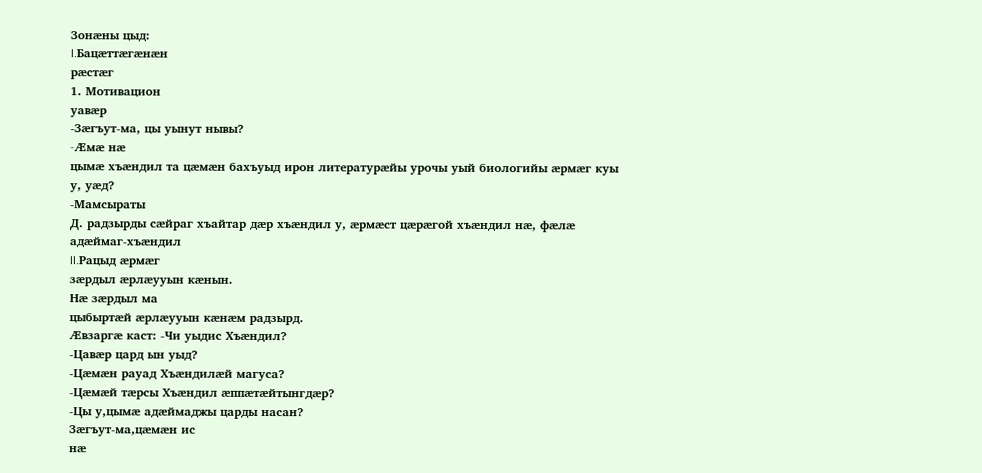Зонӕны цыд:
I.Бацӕттӕгӕнӕн
рӕстӕг
1. Мотивацион
уавæр
-Зæгъут-ма, цы уынут нывы?
-Æмæ нæ
цымæ хъæндил та цæмæн бахъуыд ирон литературæйы урочы уый биологийы æрмæг куы
у, уæд?
-Мамсыраты
Д. радзырды сæйраг хъайтар дæр хъæндил у, æрмæст цæрæгой хъæндил нæ, фæлæ
адæймаг-хъæндил
II.Рацыд ӕрмӕг
зӕрдыл ӕрлӕууын кӕнын.
Нӕ зӕрдыл ма
цыбыртӕй ӕрлӕууын кӕнӕм радзырд.
Æвзаргӕ каст: -Чи уыдис Хъӕндил?
-Цавӕр цард ын уыд?
-Цӕмӕн рауад Хъӕндилӕй магуса?
-Цӕмӕй тӕрсы Хъӕндил ӕппӕтӕйтынгдӕр?
-Цы у,цымӕ адӕймаджы царды насан?
Зӕгъут-ма,цӕмӕн ис
нӕ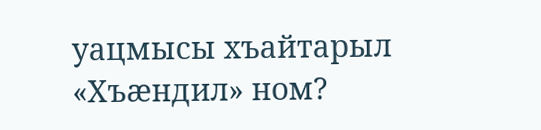уацмысы хъайтарыл «Хъӕндил» ном?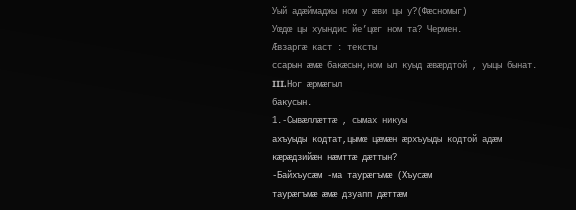Уый адӕймаджы ном у æви цы у?(Фӕсномыг)
Уœдœ цы хуындис йе’цœг ном та? Чермен.
Æвзаргӕ каст : тексты
ссарын ӕмӕ бакӕсын,ном ыл куыд ӕвӕрдтой , уыцы бынат.
III.Ног ӕрмӕгыл
бакусын.
1.-Сывӕллӕттӕ , сымах никуы
ахъуыды кодтат,цымœ цӕмӕн ӕрхъуыды кодтой адӕм кӕрӕдзийӕн нӕмттӕ дӕттын?
-Байхъусӕм -ма таурӕгъмӕ (Хъусӕм
таурӕгъмӕ ӕмӕ дзуапп дӕттӕм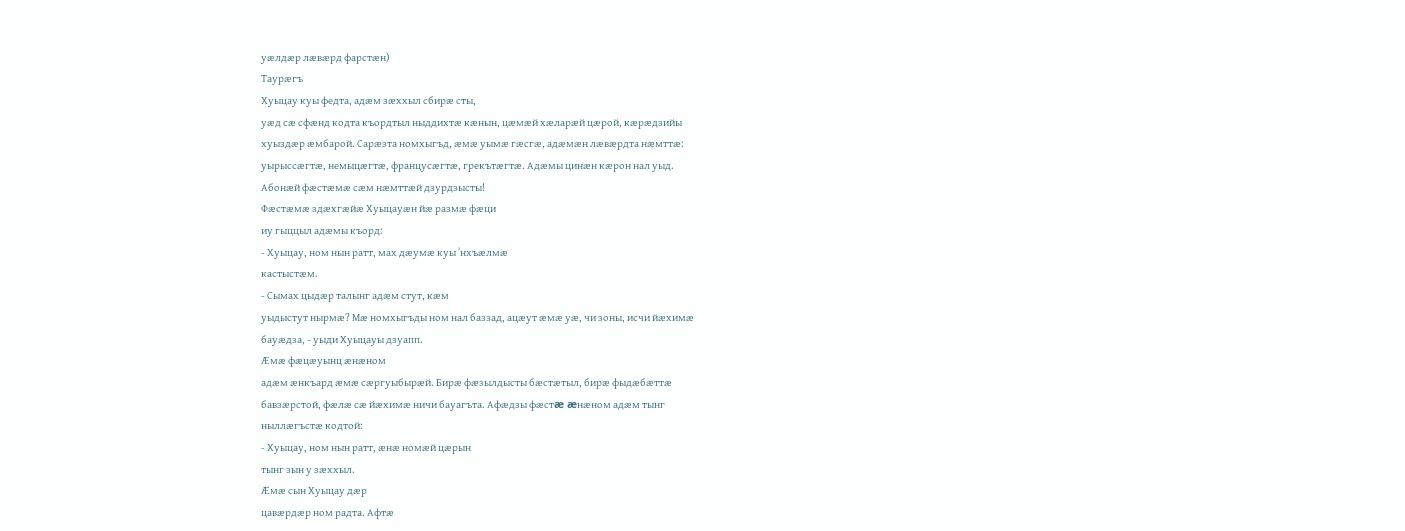уӕлдӕр лӕвӕрд фарстӕн)
Таурæгъ
Хуыцау куы федта, адæм зæххыл сбирæ сты,
уæд сæ сфæнд кодта къордтыл ныддихтæ кæнын, цæмæй хæларæй цæрой, кæрæдзийы
хуыздæр æмбарой. Сарæзта номхыгъд, æмæ уымæ гæсгæ, адæмæн лæвæрдта нæмттæ:
уырыссæгтæ, немыцæгтæ, францусæгтæ, грекътæгтæ. Адæмы цинæн кæрон нал уыд.
Абонæй фæстæмæ сæм нæмттæй дзурдзысты!
Фæстæмæ здæхгæйæ Хуыцауæн йæ размæ фæци
иу гыццыл адæмы къорд:
- Хуыцау, ном нын ратт, мах дæумæ куы ˈнхъæлмæ
кастыстæм.
- Сымах цыдæр талынг адæм стут, кæм
уыдыстут нырмæ? Мæ номхыгъды ном нал баззад, ацæут æмæ уæ, чи зоны, исчи йæхимæ
бауæдза, - уыди Хуыцауы дзуапп.
Æмæ фæцæуынц æнæном
адæм æнкъард æмæ сæргуыбырæй. Бирæ фæзылдысты бæстæтыл, бирæ фыдæбæттæ
бавзæрстой, фæлæ сæ йæхимæ ничи бауагъта. Афæдзы фæстæ æнæном адæм тынг
ныллæгъстæ кодтой:
- Хуыцау, ном нын ратт, æнæ номæй цæрын
тынг зын у зæххыл.
Æмæ сын Хуыцау дæр
цавæрдæр ном радта. Афтæ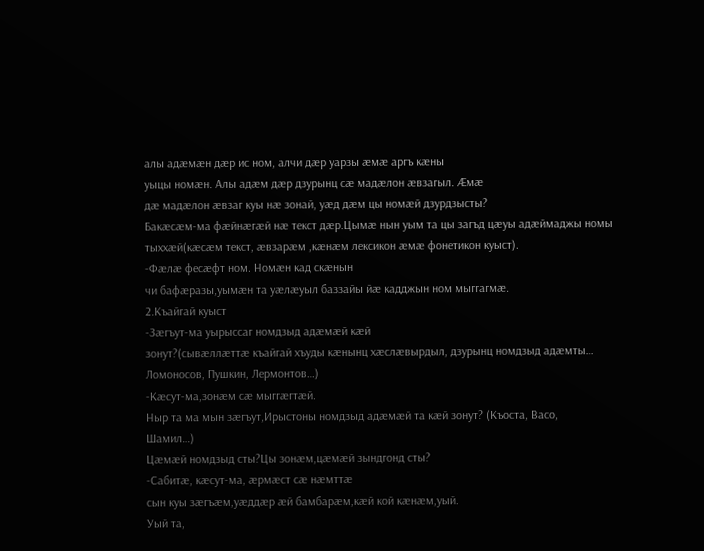алы адæмæн дæр ис ном, алчи дæр уарзы æмæ аргъ кæны
уыцы номæн. Алы адæм дæр дзурынц сæ мадæлон æвзагыл. Æмæ
дæ мадæлон æвзаг куы нæ зонай, уæд дæм цы номæй дзурдзысты?
Бакӕсӕм-ма фӕйнӕгӕй нӕ текст дӕр.Цымӕ нын уым та цы загъд цӕуы адӕймаджы номы
тыххӕй(кӕсӕм текст, ӕвзарӕм ,кӕнӕм лексикон ӕмӕ фонетикон куыст).
-Фӕлӕ фесӕфт ном. Номӕн кад скӕнын
чи бафӕразы,уымӕн та уӕлӕуыл баззайы йӕ кадджын ном мыггагмӕ.
2.Къайгай куыст
-Зӕгъут-ма уырыссаг номдзыд адӕмӕй кӕй
зонут?(сывæллæттæ къайгай хъуды кæнынц хæслæвырдыл, дзурынц номдзыд адæмты…
Ломоносов, Пушкин, Лермонтов…)
-Кӕсут-ма,зонӕм сӕ мыггӕгтӕй.
Ныр та ма мын зæгъут,Ирыстоны номдзыд адӕмӕй та кӕй зонут? (Къоста, Васо,
Шамил…)
Цӕмӕй номдзыд сты?Цы зонӕм,цӕмӕй зындгонд сты?
-Сабитӕ, кӕсут-ма, ӕрмӕст сӕ нӕмттӕ
сын куы зӕгъӕм,уӕддӕр æй бамбарӕм,кӕй кой кӕнӕм,уый.
Уый та,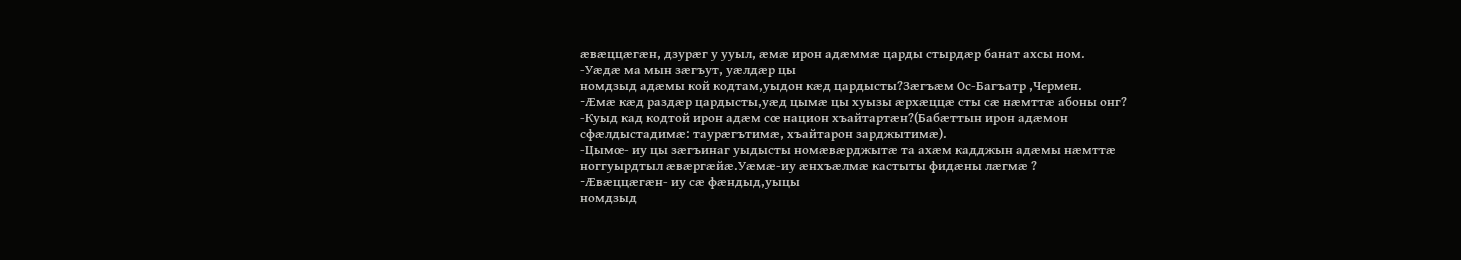ӕвӕццӕгӕн, дзурӕг у ууыл, ӕмӕ ирон адӕммӕ царды стырдӕр банат ахсы ном.
-Уӕдӕ ма мын зӕгъут, уӕлдӕр цы
номдзыд адӕмы кой кодтам,уыдон кӕд цардысты?Зӕгъӕм Ос-Багъатр ,Чермен.
-Æмӕ кӕд раздӕр цардысты,уӕд цымӕ цы хуызы ӕрхӕццӕ сты сӕ нӕмттӕ абоны онг?
-Куыд кад кодтой ирон адӕм сœ национ хъайтартӕн?(Бабӕттын ирон адӕмон
сфӕлдыстадимӕ: таурӕгътимӕ, хъайтарон зарджытимӕ).
-Цымœ- иу цы зӕгъинаг уыдысты номӕвӕрджытӕ та ахӕм кадджын адӕмы нӕмттӕ
ноггуырдтыл ӕвӕргӕйӕ.Уӕмӕ-иу ӕнхъӕлмӕ кастыты фидӕны лӕгмӕ ?
-Æвӕццӕгӕн- иу сӕ фӕндыд,уыцы
номдзыд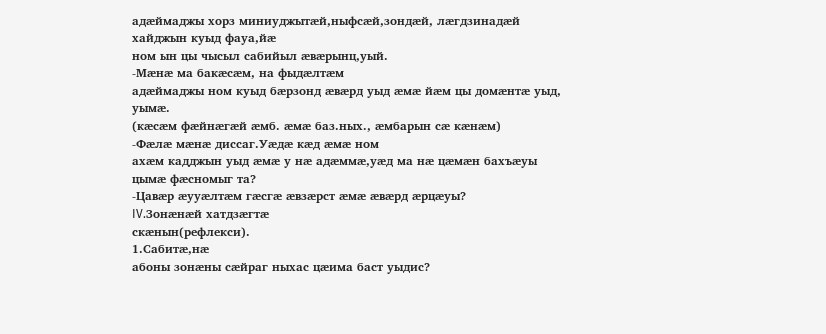адӕймаджы хорз миниуджытӕй,ныфсӕй,зондӕй, лӕгдзинадӕй хайджын куыд фауа,йӕ
ном ын цы чысыл сабийыл ӕвӕрынц,уый.
-Мӕнӕ ма бакӕсӕм, на фыдӕлтӕм
адӕймаджы ном куыд бӕрзонд ӕвӕрд уыд ӕмӕ йӕм цы домӕнтӕ уыд, уымæ.
(кӕсӕм фӕйнӕгӕй ӕмб. ӕмӕ баз.ных., ӕмбарын сӕ кӕнӕм)
-Фӕлӕ мӕнӕ диссаг.Уӕдӕ кӕд ӕмӕ ном
ахӕм кадджын уыд ӕмӕ у нӕ адӕммӕ,уӕд ма нӕ цӕмӕн бахъӕуы цымӕ фӕсномыг та?
-Цавӕр ӕууӕлтӕм гӕсгӕ ӕвзӕрст ӕмӕ ӕвӕрд ӕрцӕуы?
IV.Зонӕнӕй хатдзӕгтӕ
скӕнын(рефлекси).
1.Сабитӕ,нӕ
абоны зонӕны сӕйраг ныхас цӕима баст уыдис?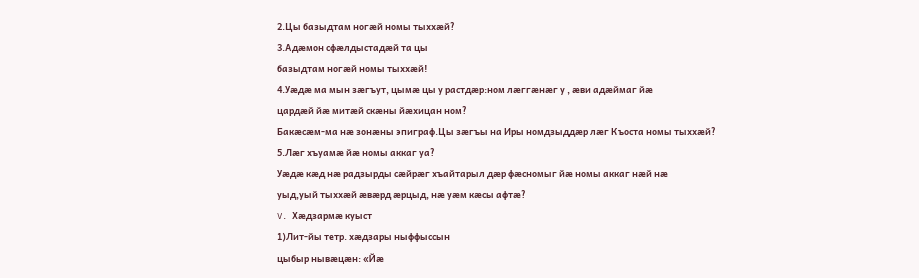2.Цы базыдтам ногӕй номы тыххӕй?
3.Адӕмон сфӕлдыстадӕй та цы
базыдтам ногӕй номы тыххӕй!
4.Уӕдӕ ма мын зӕгъут, цымӕ цы у растдӕр:ном лӕггӕнӕг у , ӕви адӕймаг йӕ
цардӕй йӕ митӕй скӕны йӕхицан ном?
Бакӕсӕм-ма нӕ зонӕны эпиграф.Цы зӕгъы на Иры номдзыддӕр лӕг Къоста номы тыххӕй?
5.Лӕг хъуамӕ йӕ номы аккаг уа?
Уӕдӕ кӕд нӕ радзырды сӕйрӕг хъайтарыл дӕр фӕсномыг йӕ номы аккаг нӕй нӕ
уыд,уый тыххӕй ӕвӕрд ӕрцыд, нӕ уӕм кӕсы афтӕ?
V. Хæдзармæ куыст
1)Лит-йы тетр. хӕдзары ныффыссын
цыбыр нывӕцӕн: «Йӕ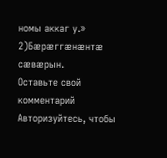номы аккаг у.» 2)Бӕрӕггӕнӕнтӕ сӕвӕрын.
Оставьте свой комментарий
Авторизуйтесь, чтобы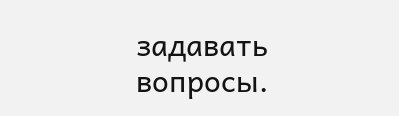задавать вопросы.